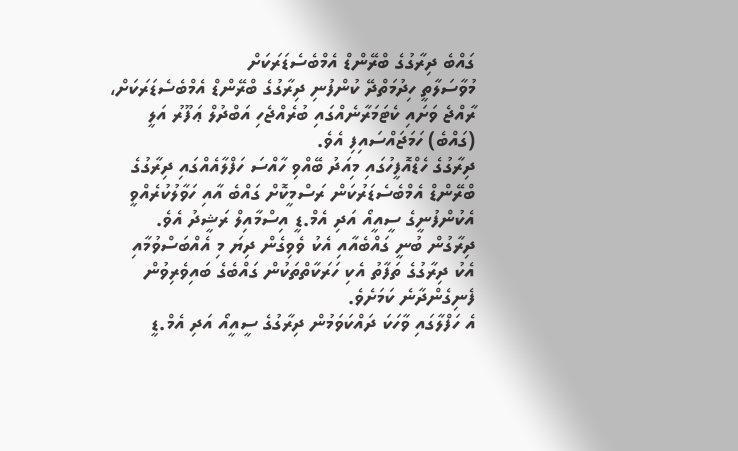ގައްބެ ދިރާގުގެ ބްރޭންޑް އެމްބެސެޑަރަކަށް
މުވާސަލާތީ ހިދުމަތްދޭ ކުންފުނި ދިރާގުގެ ބްރޭންޑް އެމްބެސެޑަރަކަށް، ރާއްޖެ ވަށައި ކެޓަމަރާނެއްގައި ބުރެއްޖެހި އަބްދުލް ޢަފޫރު އަލީ (ގައްބެ) ހަމަޖައްސައިފި އެވެ.
ދިރާގުގެ ހެޑްއޮފީހުގައި މިއަދު ބޭއްވި ހާއްސަ ހަފްލާއެއްގައި ދިރާގުގެ ބްރޭންޑް އެމްބެސެޑަރުކަން ރަސްމީކޮށް ގައްބެ އާއި ހަވާލުކުރެއްވީ އެކުންފުނީގެ ސީއީއޯ އަދި އެމް.ޑީ އިސްމާއިލް ރަޝީދު އެވެ.
ދިރާގުން ބުނީ ގައްބެއާއި އެކު ވެވިގެން ދިޔަ މި އެއްބަސްވުމާއި އެކު ދިރާގުގެ ތަފާތު އެކި ހަރަކާތްތަކުން ގައްބެގެ ބައިވެރިވުން ފެނިގެންދާނެ ކަމަށެވެ.
އެ ހަފްލާގައި ވާހަކަ ދައްކަވަމުން ދިރާގުގެ ސީއީއޯ އަދި އެމް.ޑީ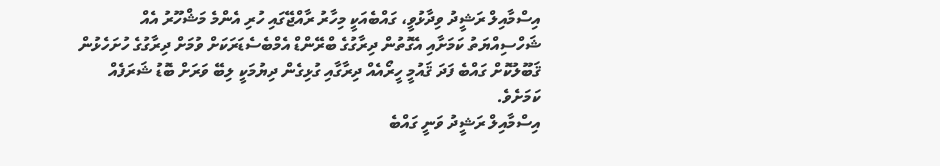އިސްމާއިލް ރަޝީދު ވިދާޅުވީ، ގައްބެއަކީ މިހާރު ރާއްޖޭގައި ހުރި އެންމެ މަޝްހޫރު އެއް ޝަހްސިއްޔަތު ކަމަށާއި އެގޮތުން ދިރާގުގެ ބްރޭންޑް އެމްބެސެޑަރަކަށް ވުމަށް ދިރާގުގެ ހުށަހެޅުން ޤަބޫލުކޮށް ގައްބެ ފަދަ ޤައުމީ ހީރޯއެއް ދިރާގާއި ގުޅިގެން ދިޔުމަކީ ލިބޭ ވަރަށް ބޮޑު ޝަރަފެއް ކަމަށެވެ.
އިސްމާއިލް ރަޝީދު ވަނީ ގައްބެ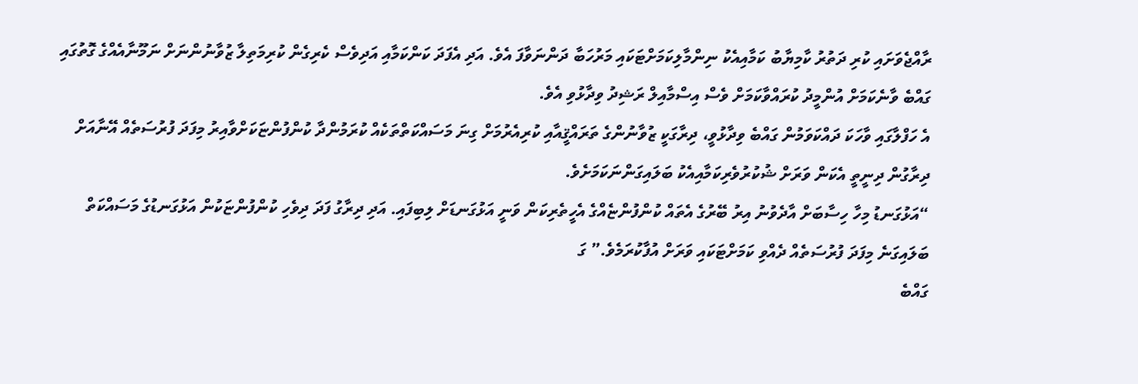ރާއްޖެވަށައި ކުރި ދަތުރު ކާމިޔާބު ކަމާއިއެކު ނިންމާލިކަމަށްޓަކައި މަރުހަބާ ދަންނަވާފަ އެވެ. އަދި އެފަދަ ކަންކަމާއި އަދިވެސް ކެރިގެން ކުރިމަތިލާ ޒުވާނުންނަށް ނަމޫނާއެއްގެ ގޮތުގައި ގައްބެ ވާނެކަމަށް އުންމީދު ކުރައްވާކަމަށް ވެސް އިސްމާއިލް ރަޝިދު ވިދާޅުވި އެވެ.
އެ ހަފްލާގައި ވާހަކަ ދައްކަވަމުން ގައްބެ ވިދާޅުވީ، ދިރާގަކީ ޒުވާނުންގެ ތަރައްޤީއާއި ކުރިއެރުމަށް ގިނަ މަސައްކަތްތަކެއް ކުރަމުންދާ ކުންފުންޏަކަށްވާއިރު މިފަދަ ފުރުސަތެއް އޭނާއަށް ދިރާގުން ދިނީތީ އެކަން ވަރަށް ޝުކުރުވެރިކަމާއިއެކު ބަލައިގަންނަކަމަށެވެ.
“އަޅުގަނޑު މިހާ ހިސާބަށް އާދެވުނު އިރު ބޭރުގެ އެތައް ކުންފުންޏެއްގެ އެހީތެރިކަން ވަނީ އަޅުގަނޑަށް ލިބިފައި. އަދި ދިރާގު ފަދަ ދިވެހި ކުންފުންޏަކުން އަޅުގަނޑުގެ މަސައްކަތް ބަލައިގަނެ މިފަދަ ފުރުސަތެއް ދެއްވި ކަމަށްޓަކައި ވަރަށް އުފާކުރަމެވެ.” ގަ
ގައްބެ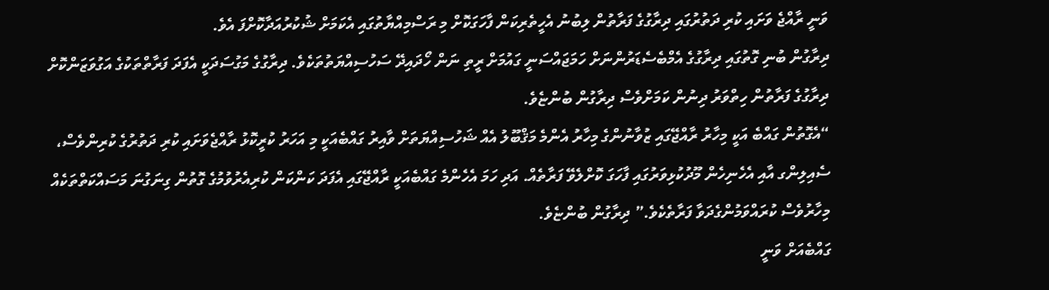ވަނީ ރާއްޖެ ވަށައި ކުރި ދަތުރުގައި ދިރާގުގެ ފަރާތުން ލިބުނު އެހީތެރިކަން ފާހަގަކޮށް މި ރަސްމިއްޔާތުގައި އެކަމަށް ޝުކުރުއަދާކޮށްފަ އެވެ.
ދިރާގުން ބުނި ގޮތުގައި ދިރާގުގެ އެމްބެސެޑަރުންނަށް ހަމަޖައްސަނީ ގައުމަށް ރީތި ނަން ހޯދައިދޭ ސަހުސިއްޔަތުތަކެވެ. ދިރާގުގެ މަގުސަދަކީ އެފަދަ ފަރާތްތަކުގެ އަގުވަޒަންކޮށް ދިރާގުގެ ފަރާތުން ހިތްވަރު ދިނުން ކަމަށްވެސް ދިރާގުން ބުންޏެވެ.
“އެގޮތުން ގައްބެ އަކީ މިހާރު ރާއްޖޭގައި ޒުވާނުންގެ މިހާރު އެންމެ މަޤްބޫލު އެއް ޝަހުސިއްޔަތަށް ވާއިރު ގައްބެއަކީ މި އަހަރު ކުރީކޮޅު ރާއްޖެވަށައި ކުރި ދަތުރުގެ ކުރިންވެސް، ސެއިލިންގ އާއި އެހެނިހެން މޫދުކުޅިވަރުގައި ފާހަގަ ކޮށްލެވޭ ފަރާތެއް. އަދި ހަމަ އެހެންމެ ގައްބެއަކީ ރާއްޖޭގައި އެފަދަ ކަންކަން ކުރިއެރުވުމުގެ ގޮތުން ގިނަގުނަ މަސައްކަތްތަކެއް މިހާރުވެސް ކުރައްވަމުންގެދަވާ ފަރާތެކެވެ.” ދިރާގުން ބުންޏެވެ.
ގައްބެއަށް ވަނީ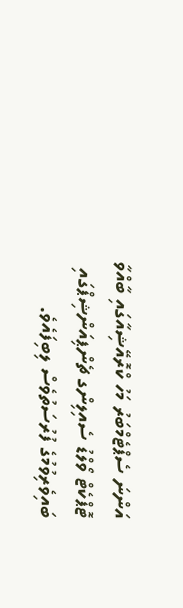އަންނަ ސެޕްޓެމްބަރު މަހު ކްރޮއޭޝިއާގައި ބާއްވާ ޓޮޕްކެޓް ވޯލްޑު ސެއިލިންގ ޗެންޕިއަންޝިޕްގައި ބައިވެރިވުމުގެ ފުރުސަތުވެސް ލިބިފައެވެ.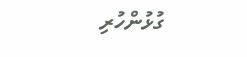ގުޅުންހުރި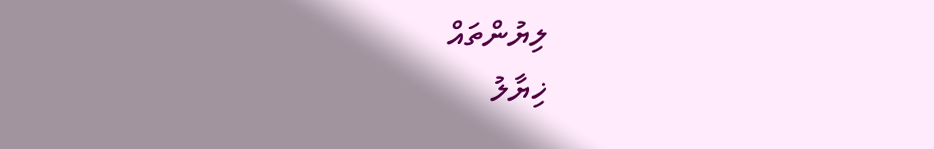ލިޔުންތައް
ޚިޔާލު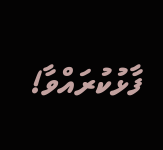ފާޅުކުރައްވާ!